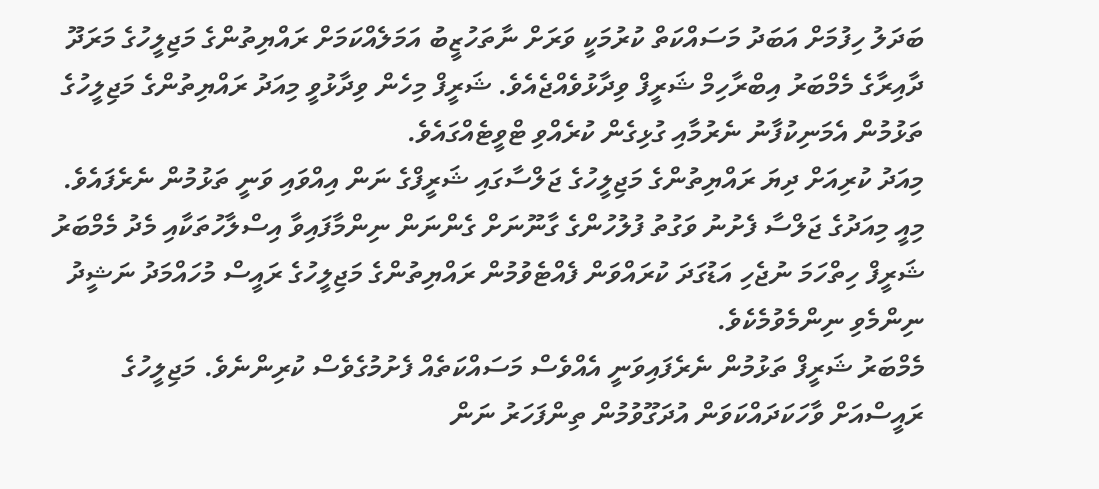ބަދަލު ހިފުމަށް އަބަދު މަސައްކަތް ކުރުމަކީ ވަރަށް ނާތަހުޒީބު އަމަލެއްކަމަށް ރައްޔިތުންގެ މަޖިލީހުގެ މަރަދޫ ދާއިރާގެ މެމްބަރު އިބްރާހިމް ޝަރީފް ވިދާޅުވެއްޖެއެވެ. ޝަރީފް މިހެން ވިދާޅުވީ މިއަދު ރައްޔިތުންގެ މަޖިލީހުގެ ތަޅުމުން އެމަނިކުފާނު ނެރުމާއި ގުޅިގެން ކުރެއްވި ޓްވީޓެއްގައެވެ.
މިއަދު ކުރިއަށް ދިޔަ ރައްޔިތުންގެ މަޖިލީހުގެ ޖަލްސާގައި ޝަރީފްގެ ނަން އިއްވައި ވަނީ ތަޅުމުން ނެރެފައެވެ.
މިއީ މިއަދުގެ ޖަލްސާ ފެށުނު ވަގުތު ފުލުހުންގެ ގާނޫނަށް ގެންނަން ނިންމާފައިވާ އިސްލާހުތަކާއި މެދު މެމްބަރު ޝަރީފް ހިތްހަމަ ނުޖެހި އަޑުގަދަ ކުރައްވަން ފެއްޓެވުމުން ރައްޔިތުންގެ މަޖިލީހުގެ ރައީސް މުހައްމަދު ނަޝީދު ނިންމެވި ނިންމެވުމެކެވެ.
މެމްބަރު ޝަރީފް ތަޅުމުން ނެރެފައިވަނީ އެއްވެސް މަސައްކަތެއް ފެށުމުގެވެސް ކުރިންނެވެ. މަޖިލީހުގެ ރައީސްއަށް ވާހަކަދައްކަވަން އުދަގޫވުމުން ތިންފަހަރު ނަން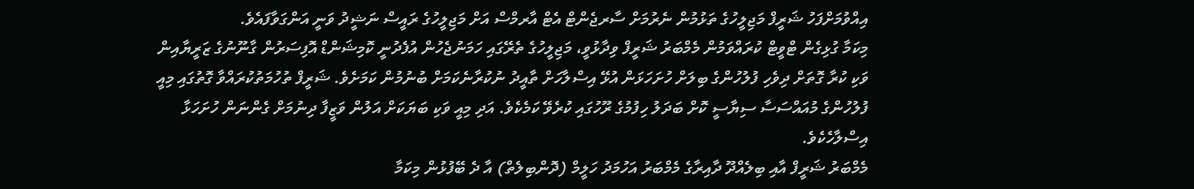އިއްވުމަށްފަހު ޝަރީފް މަޖިލީހުގެ ތަޅުމުން ނެރުމަށް ސާރޖެންޓް އެޓް އާރމްސް އަށް މަޖިލީހުގެ ރައީސް ނަޝީދު ވަނީ އަންގަވާފައެވެ.
މިކަމާ ގުޅިގެން ޓްވީޓް ކުރައްވަމުން މެމްބަރު ޝަރީފް ވިދާޅުވީ، މަޖިލީހުގެ ތެރޭގައި ހަމަނުޖެހުން އުފެދުނީ ކޮމިޝަންޑް އޮފިސަރުން ގާނޫނުގެ ޒަރީޔާއިން ވަކި ކުރާ ގޮތަށް ދިވެހި ފުލުހުންގެ ބިލަށް ހުށަހަޅަން އުޅޭ އިސްލާހަށް ތާއީދު ނުކުރާނެކަމަށް ބުނުމުން ކަމަށެވެ. ޝަރީފް ތުހުމަތުކުރައްވާ ގޮތުގައި މިއީ ފުލުހުންގެ މުއައްސަސާ ސިޔާސީ ކޮށް ބަދަލު ހިފުމުގެ ރޫހުގައި ކުރެވޭ ކަމެކެވެ. އަދި މިއީ ވަކި ބަޔަކަށް އަލުން ވަޒީފާ ދިނުމަށް ގެންނަން ހުށަހަޅާ އިސްލާހެކެވެ.
މެމްބަރު ޝަރީފް އާއި ބިލެއްދޫ ދާއިރާގެ މެމްބަރު އަހުމަދު ހަލީމް (ދޮންބިލެތް) އާ ދެ ބޭފުޅުން މިކަމާ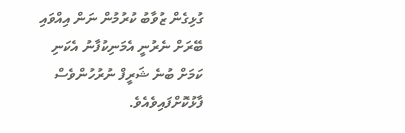ގުޅިގެން ޒުވާބު ކުރުމުން ނަން އިއްވައި ބޭރަށް ނެރުނީ އެމަނިކުފާނު އެކަނި ކަމަށް ބުނެ ޝަރީފް ނުރުހުންވެސް ފާޅުކޮށްފައިވެއެވެ.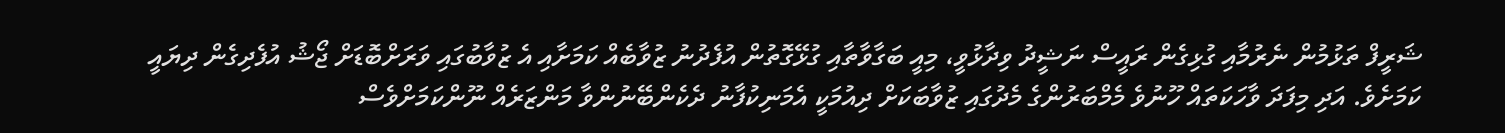ޝަރީފް ތަޅުމުން ނެރުމާއި ގުޅިގެން ރައީސް ނަޝީދު ވިދާޅުވީ، މިއީ ބަގާވާތާއި ގުޅޭގޮތުން އުފެދުނު ޒުވާބެއް ކަމަށާއި އެ ޒުވާބުގައި ވަރަށްބޮޑަށް ޖޯޝު އުފެދިގެން ދިޔައީ ކަމަށެވެ. އަދި މިފަދަ ވާހަކަތައް ހޫނުވެ މެމްބަރުންގެ މެދުގައި ޒުވާބަކަށް ދިއުމަކީ އެމަނިކުފާނު ދެކެންބޭނުންވާ މަންޒަރެއް ނޫންކަމަށްވެސް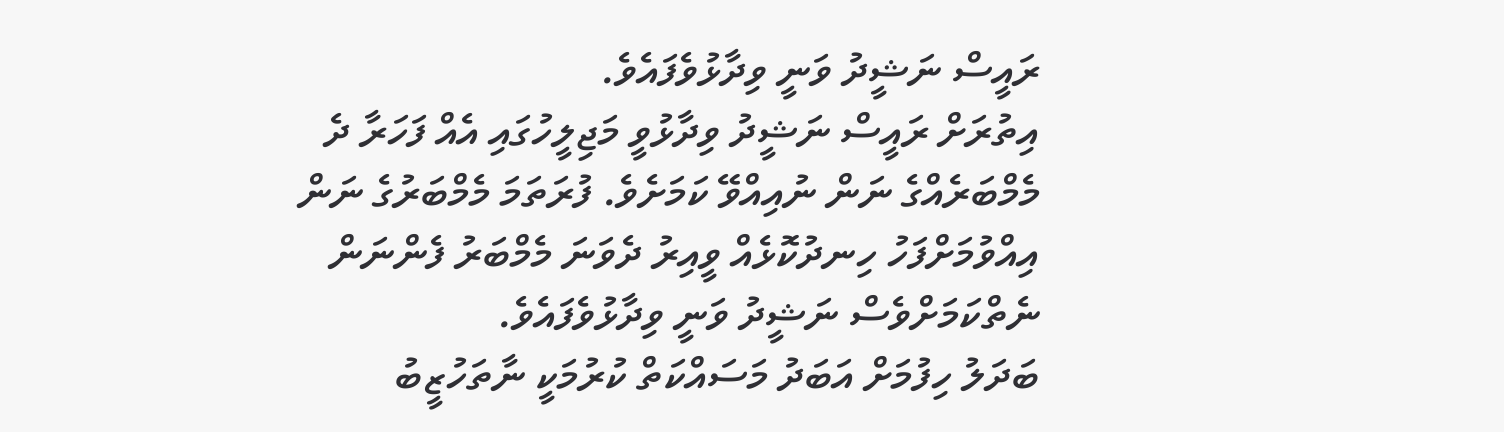ރައީސް ނަޝީދު ވަނީ ވިދާޅުވެފައެވެ.
އިތުރަށް ރައީސް ނަޝީދު ވިދާޅުވީ މަޖިލީހުގައި އެއް ފަހަރާ ދެ މެމްބަރެއްގެ ނަން ނުއިއްވޭ ކަމަށެވެ. ފުރަތަމަ މެމްބަރުގެ ނަން އިއްވުމަށްފަހު ހިނދުކޮޅެއް ވީއިރު ދެވަނަ މެމްބަރު ފެންނަން ނެތްކަމަށްވެސް ނަޝީދު ވަނީ ވިދާޅުވެފައެވެ.
ބަދަލު ހިފުމަށް އަބަދު މަސައްކަތް ކުރުމަކީ ނާތަހުޒީބު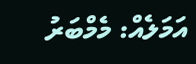އަމަލެއް: މެމްބަރު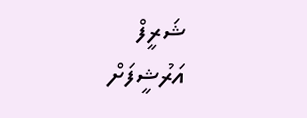ޝަރީފް
އަރުޝީފަށް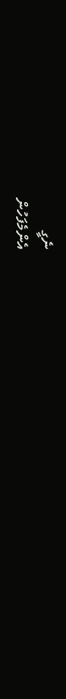ނެގީ
އެންމެފަހުން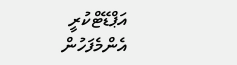އަޕްޑޭޓްކުރީ
އެންމެފަހުން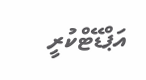އަޕްޑޭޓްކުރީ